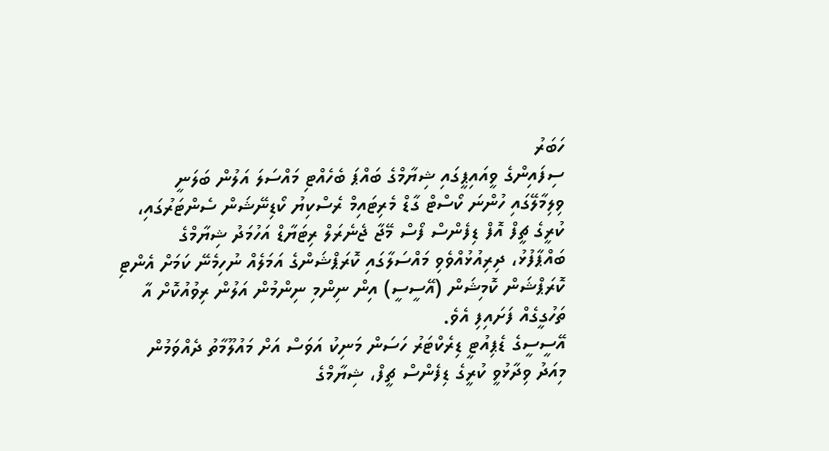ހަބަރު
ސިފައިންގެ ވީއައިޕީގައި ޝިޔާމްގެ ބައްޕަ ބެހެއްޓި މައްސަލަ އަލުން ބަލަނީ
ވިލިމާލޭގައި ހުންނަ ކޯސްޓް ގާޑް މެރިޓައިމް ރެސްކިޔު ކޯޑިނޭޝަން ސެންޓަރުގައި، ކުރީގެ ޗީފް އޮފް ޑިފެންސް ފޯސް މޭޖާ ޖެނެރަލް ރިޓަޔާޑް އަހުމަދު ޝިޔާމްގެ ބައްޕާފުޅު، ދިރިއުޅުއްވެވި މައްސަލާގައި ކޮރަޕްޝަންގެ އަމަލެއް ނުހިމެނޭ ކަމަށް އެންޓި ކޮރަޕްޝަން ކޮމިޝަން (އޭސީސީ) އިން ނިންމި ނިންމުން އަލުން ރިވުއުކޮށް އާ ތަހުގީގެއް ފަށައިފި އެވެ.
އޭސީސީގެ ޑެޕިއުޓީ ޑިރެކްޓަރު ހަސަން މަނިކު އަވަސް އަށް މައުލޫމާތު ދެއްވަމުން މިއަދު ވިދާޅުވީ ކުރީގެ ޑިފެންސް ޗީފް، ޝިޔާމްގެ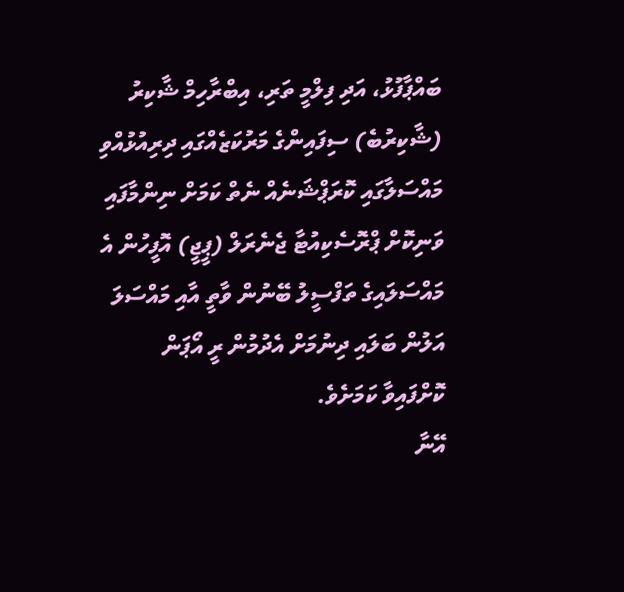ބައްޕާފުޅު، އަދި ފިލްމީ ތަރި، އިބްރާހިމް ޝާކިރު (ޝާކިރުބެ) ސިފައިންގެ މަރުކަޒެއްގައި ދިރިއުޅުއްވި މައްސަލާގައި ކޮރަޕްޝަނެއް ނެތް ކަމަށް ނިންމާފައި ވަނިކޮށް ޕްރޮސެކިއުޓާ ޖެނެރަލް (ޕީޖީ) އޮފީހުން އެ މައްސަލައިގެ ތަފްސީލު ބޭނުން ވާތީ އާއި މައްސަލަ އަލުން ބަލައި ދިނުމަށް އެދުމުން ރީ އޯޕަން ކޮށްފައިވާ ކަމަށެވެ.
އޭނާ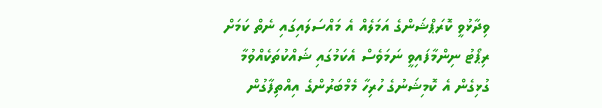ވިދާޅުވީ ކޮރަޕްޝަންގެ އަމަލެއް އެ މައްސަލައިގައި ނެތް ކަމަށް ރިޕޯޓު ނިންމާފައިވީ ނަމަވެސް އެކަމުގައި ޝައްކުތަކެއްވުމާ ގުޅިގެން އެ ކޮމިޝަނުގެ ހުރިހާ މެމްބަރުންގެ އިއްތިފާގުން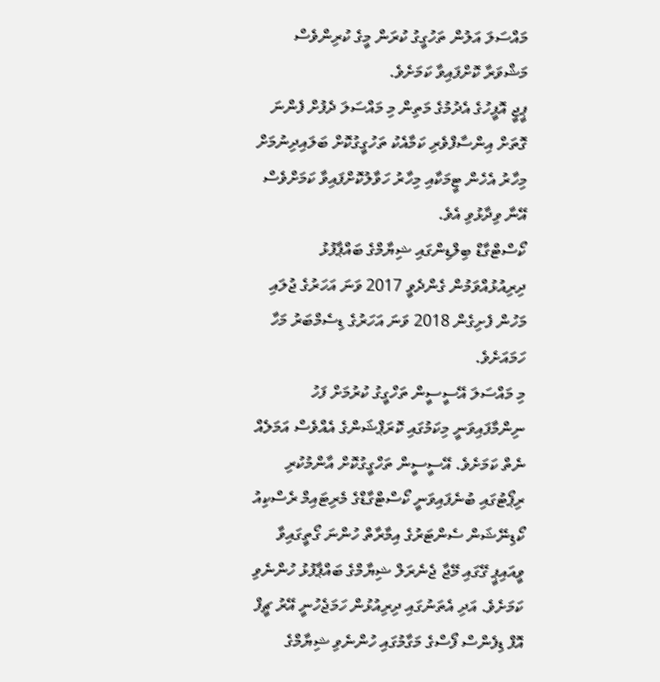މައްސަލަ އަލުން ތަހުގީގު ކުރަން މީގެ ކުރިންވެސް މަޝްވަރާ ކޮށްފައިވާ ކަމަށެވެ.
ޕީޖީ އޮފީހުގެ އެދުމުގެ މަތިން މި މައްސަލަ ދެފުށް ފެންނަ ގޮތަށް އިންސާފްވެރި ކަމާއެކު ތަހުގީގުކޮށް ބަލައިދިނުމަށް މިހާރު އެހެން ޓީމަކާއި މިހާރު ހަވާލުކޮށްފައިވާ ކަމަށްވެސް އޭނާ ވިދާޅުވި އެވެ.
ކޯސްޓްގާޑް ބިލްޑިންގައި ޝިޔާމްގެ ބައްޕާފުޅު ދިރިއުޅުއްވަމުން ގެންދެވީ 2017 ވަނަ އަހަރުގެ ޖުލައި މަހުން ފެށިގެން 2018 ވަނަ އަހަރުގެ ޑިސެމްބަރު މަހާ ހަމައަށެވެ.
މި މައްސަލަ އޭސީސީން ތަހްގީގު ކުރުމަށް ފަހު ނިންމާފައިވަނީ މިކަމުގައި ކޮރަޕްޝަންގެ އެއްވެސް އަމަލެއް ނެތް ކަމަށެވެ. އޭސީސީން ތަހްގީގުކޮށް އާންމުކުރި ރިޕޯޓުގައި ބުނެފައިވަނީ ކޯސްޓްގާޑްގެ މެރިޓައިމް ރެސްކިއު ކޯޑިނޭޝަން ސެންޓަރުގެ އިމާރާތް ހުންނަ ގޯތީގައިވާ ވީއައިޕީ ގޭގައި މޭޖާ ޖެނެރަލް ޝިޔާމްގެ ބައްޕާފުޅު ހުންނެވި ކަމަށެވެ. އަދި އެތަނުގައި ދިރިއުޅުން ހަމަޖެހުނީ އޭރު ޗީފް އޮފް ޑިފެންސް ފޯސްގެ މަގާމުގައި ހުންނެވި ޝިޔާމްގެ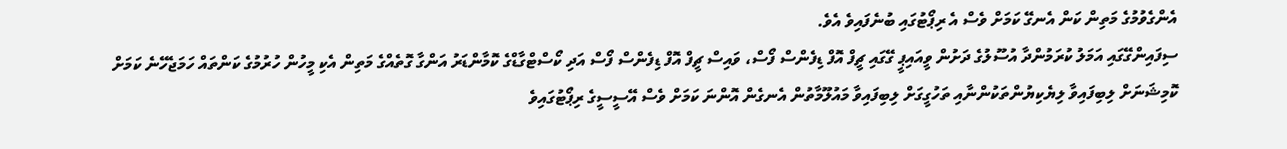އެންގެވުމުގެ މަތިން ކަން އެނގޭ ކަމަށް ވެސް އެ ރިޕޯޓުގައި ބުނެފައިވެ އެވެ.
ސިފައިންގޭގައި އަމަލު ކުރަމުންދާ އުސޫލުގެ ދަށުން ވީއައިޕީ ގޭގައި ޗީފް އޮފް ޑިފެންސް ފޯސް، ވައިސް ޗީފް އޮފް ޑިފެންސް ފޯސް އަދި ކޯސްޓްގާޑްގެ ކޮމާންޑަރު އަންގާ ގޮތެއްގެ މަތިން އެކި މީހުން ހުރުމުގެ ކަންތައް ހަމަޖެހޭނެ ކަމަށް ކޮމިޝަނަށް ލިބިފައިވާ ލިޔެކިޔުންތަކުންނާއި ތަހުގީގަށް ލިބިފައިވާ މައުލޫމާތުން އެނގެން އޮންނަ ކަމަށް ވެސް އޭސީސީގެ ރިޕޯޓުގައިވެ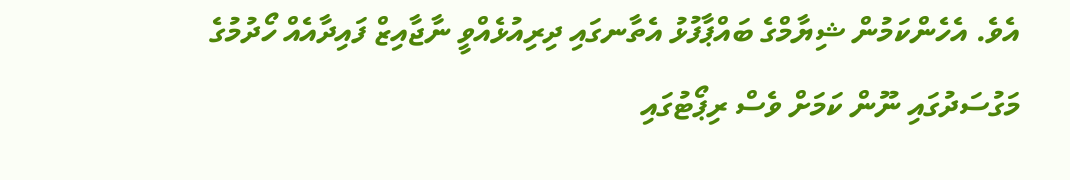އެވެ. އެހެންކަމުން ޝިޔާމްގެ ބައްޕާފުޅު އެތާނގައި ދިރިއުޅެއްވީ ނާޖާއިޒް ފައިދާއެއް ހޯދުމުގެ މަގުސަދުގައި ނޫން ކަމަށް ވެސް ރިޕޯޓުގައި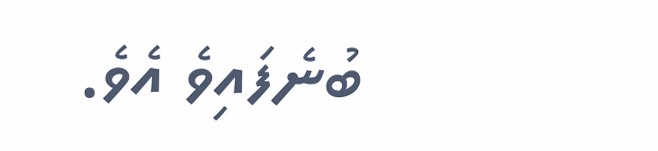ބުނެފައިވެ އެވެ.